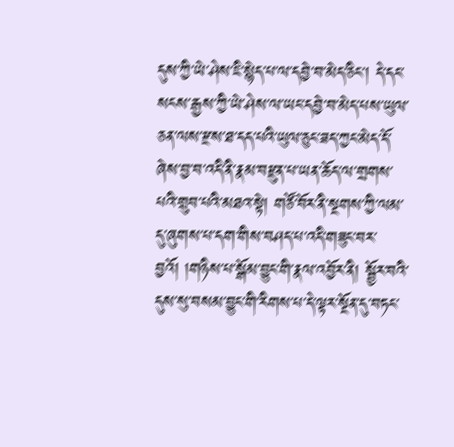དུས་ཀྱི་ཡེ་ཤེས་ཇི་སྙེད་པ་ལ་དབྱེ་བ་མེད་ཅིང་། དེ་དང་སངས་རྒྱས་ཀྱི་ཡེ་ཤེས་ལ་ཡང་དབྱེ་བ་མེད་པས་ཡུལ་ཅན་ལས་རྫས་ཐ་དད་པའི་ཡུལ་ཅུང་ཟད་ཀྱང་མེད་དོ་ཞེས་བྱ་བ་འདི་ནི་རྣམ་བརྫུན་པ་ཡན་ཆོད་ལ་གྲགས་པའི་གྲུབ་པའི་མཐའ་སྟེ། གཙོ་བོར་ནི་སྔགས་ཀྱི་ལམ་དུ་ཞུགས་པ་དག་གིས་བཤད་པ་འདི་གཟུང་བར་བྱའོ། །གཉིས་པ་སྒོམ་བྱུང་གི་རྣལ་འབྱོར་ནི། སྦྱོར་བའི་དུས་སུ་བསམ་བྱུང་གི་རིགས་པ་དེ་ལྟར་སྔོན་དུ་བཏང་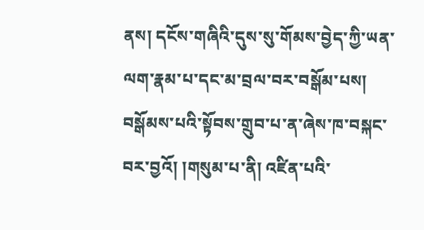ནས། དངོས་གཞིའི་དུས་སུ་གོམས་བྱེད་ཀྱི་ཡན་ལག་རྣམ་པ་དང་མ་བྲལ་བར་བསྒོམ་པས། བསྒོམས་པའི་སྟོབས་གྲུབ་པ་ན་ཞེས་ཁ་བསྐང་བར་བྱའོ། །གསུམ་པ་ནི། འཛིན་པའི་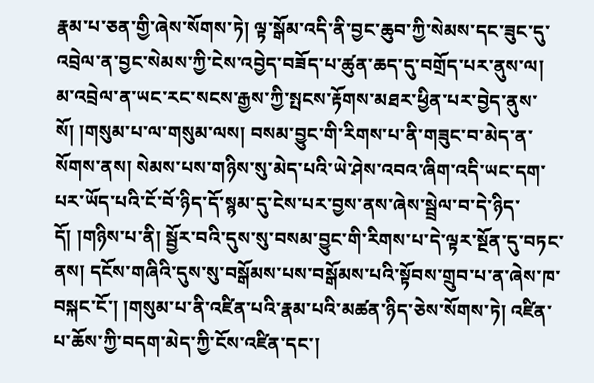རྣམ་པ་ཅན་གྱི་ཞེས་སོགས་ཏེ། ལྟ་སྒོམ་འདི་ནི་བྱང་ཆུབ་ཀྱི་སེམས་དང་ཟུང་དུ་འབྲེལ་ན་བྱང་སེམས་ཀྱི་ངེས་འབྱེད་བཟོད་པ་ཚུན་ཆད་དུ་བགྲོད་པར་ནུས་ལ། མ་འབྲེལ་ན་ཡང་རང་སངས་རྒྱས་ཀྱི་སྤངས་རྟོགས་མཐར་ཕྱིན་པར་བྱེད་ནུས་སོ། །གསུམ་པ་ལ་གསུམ་ལས། བསམ་བྱུང་གི་རིགས་པ་ནི་གཟུང་བ་མེད་ན་སོགས་ནས། སེམས་པས་གཉིས་སུ་མེད་པའི་ཡེ་ཤེས་འབའ་ཞིག་འདི་ཡང་དག་པར་ཡོད་པའི་ངོ་བོ་ཉིད་དོ་སྙམ་དུ་ངེས་པར་བྱས་ནས་ཞེས་སྦྲེལ་བ་དེ་ཉིད་དོ། །གཉིས་པ་ནི། སྦྱོར་བའི་དུས་སུ་བསམ་བྱུང་གི་རིགས་པ་དེ་ལྟར་སྔོན་དུ་བཏང་ནས། དངོས་གཞིའི་དུས་སུ་བསྒོམས་པས་བསྒོམས་པའི་སྟོབས་གྲུབ་པ་ན་ཞེས་ཁ་བསྐང་ངོ་། །གསུམ་པ་ནི་འཛིན་པའི་རྣམ་པའི་མཚན་ཉིད་ཅེས་སོགས་ཏེ། འཛིན་པ་ཆོས་ཀྱི་བདག་མེད་ཀྱི་ངོས་འཛིན་དང་།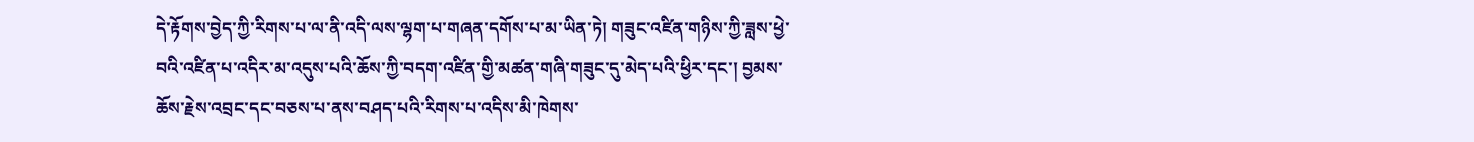དེ་རྟོགས་བྱེད་ཀྱི་རིགས་པ་ལ་ནི་འདི་ལས་ལྷག་པ་གཞན་དགོས་པ་མ་ཡིན་ཏེ། གཟུང་འཛིན་གཉིས་ཀྱི་ཟླས་ཕྱེ་བའི་འཛིན་པ་འདིར་མ་འདུས་པའི་ཆོས་ཀྱི་བདག་འཛིན་གྱི་མཚན་གཞི་གཟུང་དུ་མེད་པའི་ཕྱིར་དང་། བྱམས་ཆོས་རྗེས་འབྲང་དང་བཅས་པ་ནས་བཤད་པའི་རིགས་པ་འདིས་མི་ཁེགས་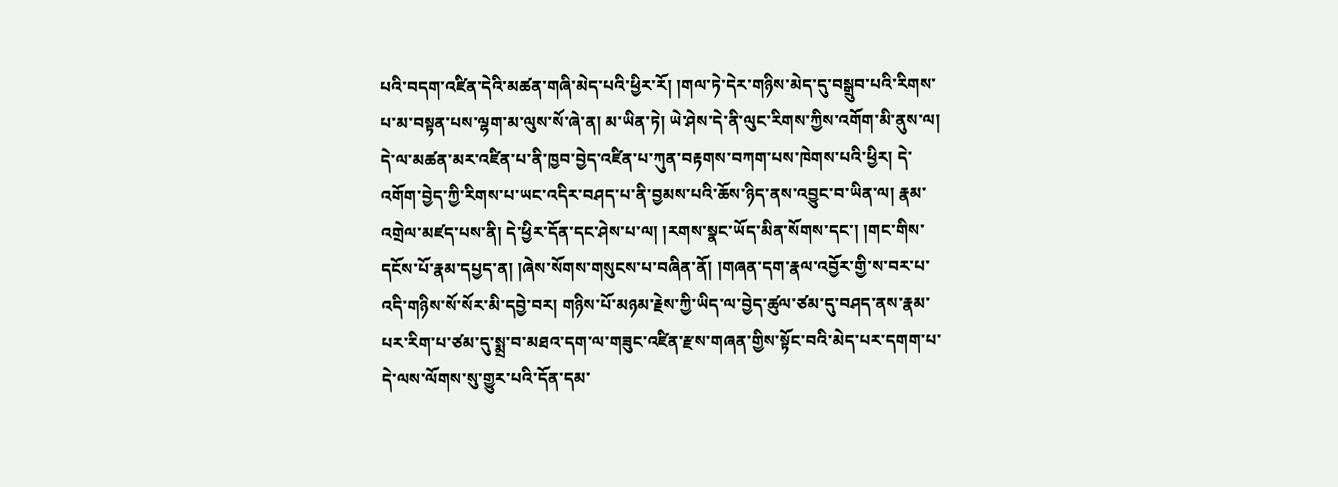པའི་བདག་འཛིན་དེའི་མཚན་གཞི་མེད་པའི་ཕྱིར་རོ། །གལ་ཏེ་དེར་གཉིས་མེད་དུ་བསྒྲུབ་པའི་རིགས་པ་མ་བསྟན་པས་ལྷག་མ་ལུས་སོ་ཞེ་ན། མ་ཡིན་ཏེ། ཡེ་ཤེས་དེ་ནི་ལུང་རིགས་ཀྱིས་འགོག་མི་ནུས་ལ། དེ་ལ་མཚན་མར་འཛིན་པ་ནི་ཁྱབ་བྱེད་འཛིན་པ་ཀུན་བརྟགས་བཀག་པས་ཁེགས་པའི་ཕྱིར། དེ་འགོག་བྱེད་ཀྱི་རིགས་པ་ཡང་འདིར་བཤད་པ་ནི་བྱམས་པའི་ཆོས་ཉིད་ནས་འབྱུང་བ་ཡིན་ལ། རྣམ་འགྲེལ་མཛད་པས་ནི། དེ་ཕྱིར་དོན་དང་ཤེས་པ་ལ། །རགས་སྣང་ཡོད་མིན་སོགས་དང་། །གང་གིས་དངོས་པོ་རྣམ་དཔྱད་ན། །ཞེས་སོགས་གསུངས་པ་བཞིན་ནོ། །གཞན་དག་རྣལ་འབྱོར་གྱི་ས་བར་པ་འདི་གཉིས་སོ་སོར་མི་དབྱེ་བར། གཉིས་པོ་མཉམ་རྗེས་ཀྱི་ཡིད་ལ་བྱེད་ཚུལ་ཙམ་དུ་བཤད་ནས་རྣམ་པར་རིག་པ་ཙམ་དུ་སྨྲ་བ་མཐའ་དག་ལ་གཟུང་འཛིན་རྫས་གཞན་གྱིས་སྟོང་བའི་མེད་པར་དགག་པ་དེ་ལས་ལོགས་སུ་གྱུར་པའི་དོན་དམ་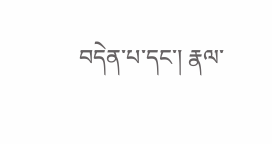བདེན་པ་དང་། རྣལ་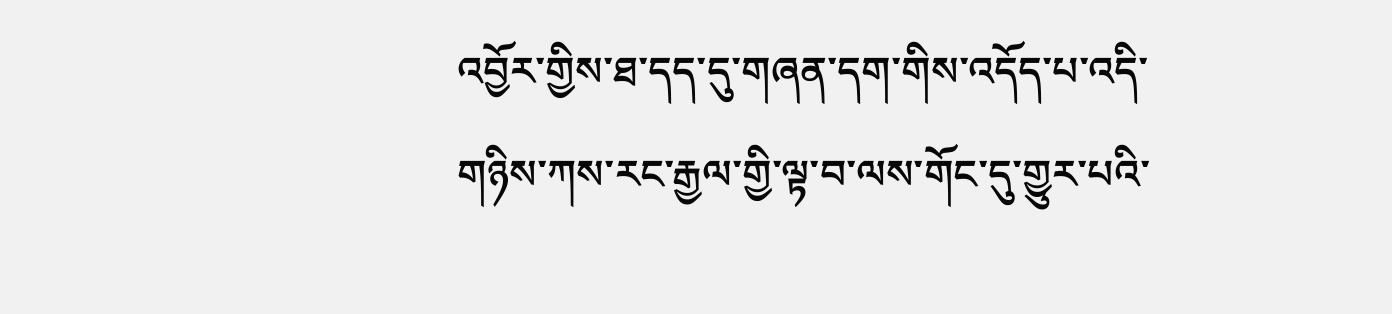འབྱོར་གྱིས་ཐ་དད་དུ་གཞན་དག་གིས་འདོད་པ་འདི་གཉིས་ཀས་རང་རྒྱལ་གྱི་ལྟ་བ་ལས་གོང་དུ་གྱུར་པའི་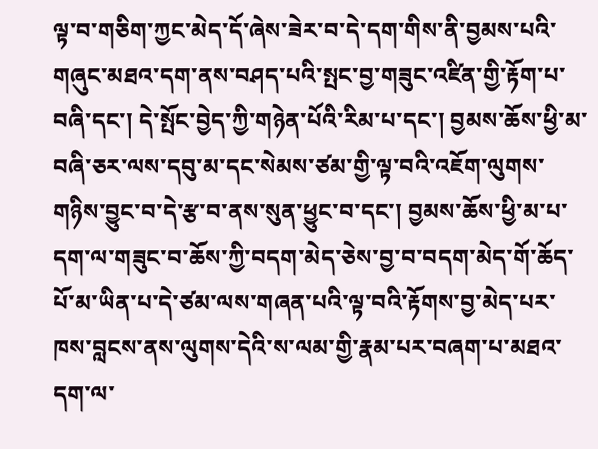ལྟ་བ་གཅིག་ཀྱང་མེད་དོ་ཞེས་ཟེར་བ་དེ་དག་གིས་ནི་བྱམས་པའི་གཞུང་མཐའ་དག་ནས་བཤད་པའི་སྤང་བྱ་གཟུང་འཛིན་གྱི་རྟོག་པ་བཞི་དང་། དེ་སྤོང་བྱེད་ཀྱི་གཉེན་པོའི་རིམ་པ་དང་། བྱམས་ཆོས་ཕྱི་མ་བཞི་ཅར་ལས་དབུ་མ་དང་སེམས་ཙམ་གྱི་ལྟ་བའི་འཇོག་ལུགས་གཉིས་བྱུང་བ་དེ་རྩ་བ་ནས་སུན་ཕྱུང་བ་དང་། བྱམས་ཆོས་ཕྱི་མ་པ་དག་ལ་གཟུང་བ་ཆོས་ཀྱི་བདག་མེད་ཅེས་བྱ་བ་བདག་མེད་གོ་ཆོད་པོ་མ་ཡིན་པ་དེ་ཙམ་ལས་གཞན་པའི་ལྟ་བའི་རྟོགས་བྱ་མེད་པར་ཁས་བླངས་ནས་ལུགས་དེའི་ས་ལམ་གྱི་རྣམ་པར་བཞག་པ་མཐའ་དག་ལ་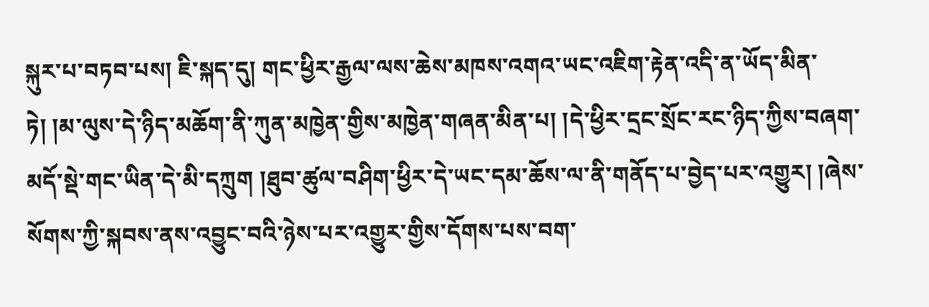སྐུར་པ་བཏབ་པས། ཇི་སྐད་དུ། གང་ཕྱིར་རྒྱལ་ལས་ཆེས་མཁས་འགའ་ཡང་འཇིག་རྟེན་འདི་ན་ཡོད་མིན་ཏེ། །མ་ལུས་དེ་ཉིད་མཆོག་ནི་ཀུན་མཁྱེན་གྱིས་མཁྱེན་གཞན་མིན་པ། །དེ་ཕྱིར་དྲང་སྲོང་རང་ཉིད་ཀྱིས་བཞག་མདོ་སྡེ་གང་ཡིན་དེ་མི་དཀྲུག །ཐུབ་ཚུལ་བཤིག་ཕྱིར་དེ་ཡང་དམ་ཆོས་ལ་ནི་གནོད་པ་བྱེད་པར་འགྱུར། །ཞེས་སོགས་ཀྱི་སྐབས་ནས་འབྱུང་བའི་ཉེས་པར་འགྱུར་གྱིས་དོགས་པས་བག་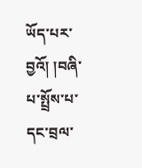ཡོད་པར་བྱའོ། །བཞི་པ་སྤྲོས་པ་དང་བྲལ་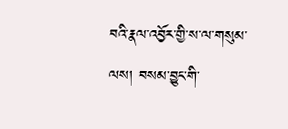བའི་རྣལ་འབྱོར་གྱི་ས་ལ་གསུམ་ལས། བསམ་བྱུང་གི་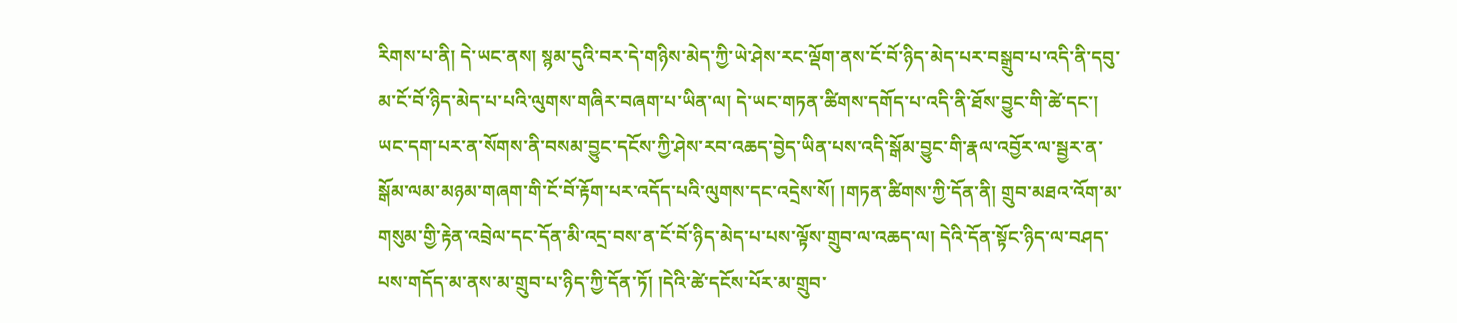རིགས་པ་ནི། དེ་ཡང་ནས། སྙམ་དུའི་བར་དེ་གཉིས་མེད་ཀྱི་ཡེ་ཤེས་རང་ལྡོག་ནས་ངོ་བོ་ཉིད་མེད་པར་བསྒྲུབ་པ་འདི་ནི་དབུ་མ་ངོ་བོ་ཉིད་མེད་པ་པའི་ལུགས་གཞིར་བཞག་པ་ཡིན་ལ། དེ་ཡང་གཏན་ཚིགས་དགོད་པ་འདི་ནི་ཐོས་བྱུང་གི་ཚེ་དང་། ཡང་དག་པར་ན་སོགས་ནི་བསམ་བྱུང་དངོས་ཀྱི་ཤེས་རབ་འཆད་བྱེད་ཡིན་པས་འདི་སྒོམ་བྱུང་གི་རྣལ་འབྱོར་ལ་སྦྱར་ན་སྒོམ་ལམ་མཉམ་གཞག་གི་ངོ་བོ་རྟོག་པར་འདོད་པའི་ལུགས་དང་འདྲེས་སོ། །གཏན་ཚིགས་ཀྱི་དོན་ནི། གྲུབ་མཐའ་འོག་མ་གསུམ་གྱི་རྟེན་འབྲེལ་དང་དོན་མི་འདྲ་བས་ན་ངོ་བོ་ཉིད་མེད་པ་པས་ལྟོས་གྲུབ་ལ་འཆད་ལ། དེའི་དོན་སྟོང་ཉིད་ལ་བཤད་པས་གདོད་མ་ནས་མ་གྲུབ་པ་ཉིད་ཀྱི་དོན་ཏོ། །དེའི་ཚེ་དངོས་པོར་མ་གྲུབ་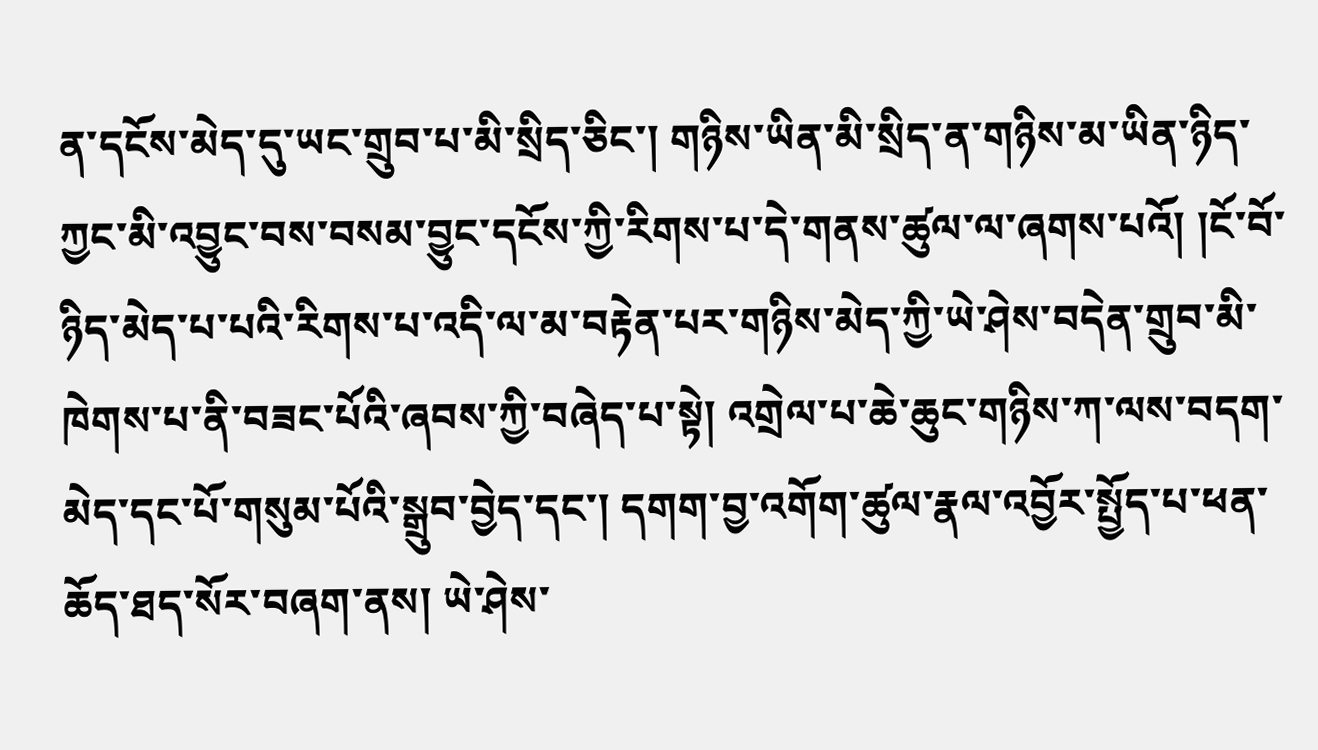ན་དངོས་མེད་དུ་ཡང་གྲུབ་པ་མི་སྲིད་ཅིང་། གཉིས་ཡིན་མི་སྲིད་ན་གཉིས་མ་ཡིན་ཉིད་ཀྱང་མི་འབྱུང་བས་བསམ་བྱུང་དངོས་ཀྱི་རིགས་པ་དེ་གནས་ཚུལ་ལ་ཞགས་པའོ། །ངོ་བོ་ཉིད་མེད་པ་པའི་རིགས་པ་འདི་ལ་མ་བརྟེན་པར་གཉིས་མེད་ཀྱི་ཡེ་ཤེས་བདེན་གྲུབ་མི་ཁེགས་པ་ནི་བཟང་པོའི་ཞབས་ཀྱི་བཞེད་པ་སྟེ། འགྲེལ་པ་ཆེ་ཆུང་གཉིས་ཀ་ལས་བདག་མེད་དང་པོ་གསུམ་པོའི་སྒྲུབ་བྱེད་དང་། དགག་བྱ་འགོག་ཚུལ་རྣལ་འབྱོར་སྤྱོད་པ་ཕན་ཆོད་ཐད་སོར་བཞག་ནས། ཡེ་ཤེས་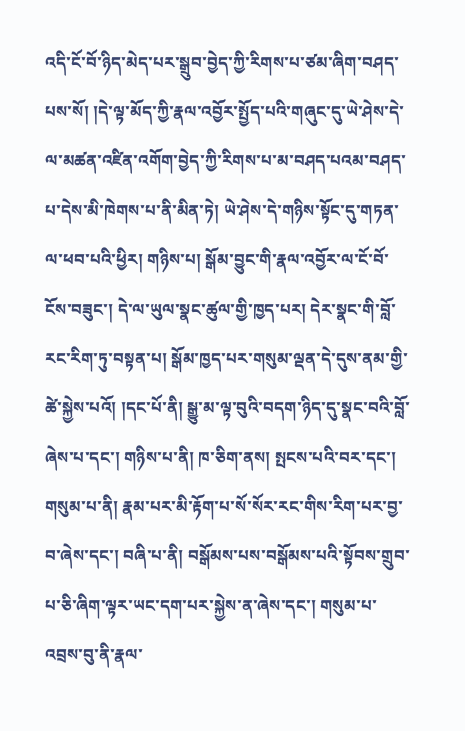འདི་ངོ་བོ་ཉིད་མེད་པར་སྒྲུབ་བྱེད་ཀྱི་རིགས་པ་ཙམ་ཞིག་བཤད་པས་སོ། །དེ་ལྟ་མོད་ཀྱི་རྣལ་འབྱོར་སྤྱོད་པའི་གཞུང་དུ་ཡེ་ཤེས་དེ་ལ་མཚན་འཛིན་འགོག་བྱེད་ཀྱི་རིགས་པ་མ་བཤད་པའམ་བཤད་པ་དེས་མི་ཁེགས་པ་ནི་མིན་ཏེ། ཡེ་ཤེས་དེ་གཉིས་སྟོང་དུ་གཏན་ལ་ཕབ་པའི་ཕྱིར། གཉིས་པ། སྒོམ་བྱུང་གི་རྣལ་འབྱོར་ལ་ངོ་བོ་ངོས་བཟུང་། དེ་ལ་ཡུལ་སྣང་ཚུལ་གྱི་ཁྱད་པར། དེར་སྣང་གི་བློ་རང་རིག་ཏུ་བསྟན་པ། སྒོམ་ཁྱད་པར་གསུམ་ལྡན་དེ་དུས་ནམ་གྱི་ཚེ་སྐྱེས་པའོ། །དང་པོ་ནི། སྒྱུ་མ་ལྟ་བུའི་བདག་ཉིད་དུ་སྣང་བའི་བློ་ཞེས་པ་དང་། གཉིས་པ་ནི། ཁ་ཅིག་ནས། སྤངས་པའི་བར་དང་། གསུམ་པ་ནི། རྣམ་པར་མི་རྟོག་པ་སོ་སོར་རང་གིས་རིག་པར་བྱ་བ་ཞེས་དང་། བཞི་པ་ནི། བསྒོམས་པས་བསྒོམས་པའི་སྟོབས་གྲུབ་པ་ཅི་ཞིག་ལྟར་ཡང་དག་པར་སྐྱེས་ན་ཞེས་དང་། གསུམ་པ་འབྲས་བུ་ནི་རྣལ་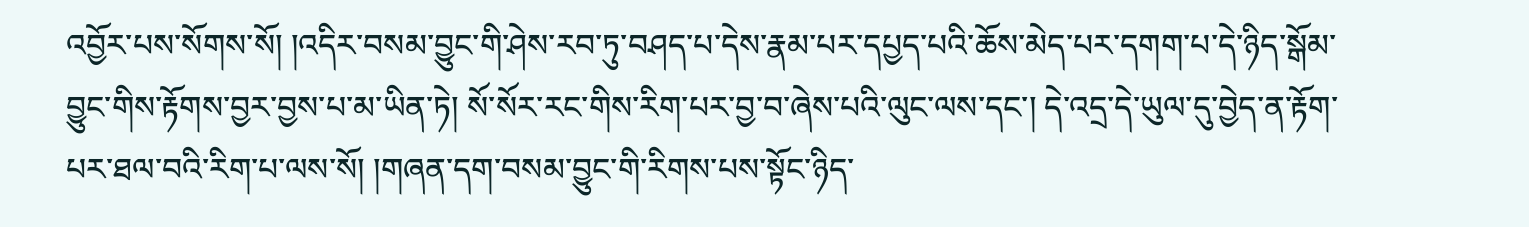འབྱོར་པས་སོགས་སོ། །འདིར་བསམ་བྱུང་གི་ཤེས་རབ་ཏུ་བཤད་པ་དེས་རྣམ་པར་དཔྱད་པའི་ཆོས་མེད་པར་དགག་པ་དེ་ཉིད་སྒོམ་བྱུང་གིས་རྟོགས་བྱར་བྱས་པ་མ་ཡིན་ཏེ། སོ་སོར་རང་གིས་རིག་པར་བྱ་བ་ཞེས་པའི་ལུང་ལས་དང་། དེ་འདྲ་དེ་ཡུལ་དུ་བྱེད་ན་རྟོག་པར་ཐལ་བའི་རིག་པ་ལས་སོ། །གཞན་དག་བསམ་བྱུང་གི་རིགས་པས་སྟོང་ཉིད་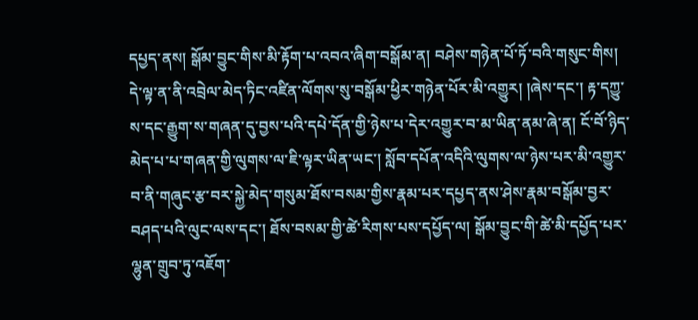དཔྱད་ནས། སྒོམ་བྱུང་གིས་མི་རྟོག་པ་འབའ་ཞིག་བསྒོམ་ན། བཤེས་གཉེན་པོ་ཏོ་བའི་གསུང་གིས། དེ་ལྟ་ན་ནི་འབྲེལ་མེད་ཏིང་འཛིན་ལོགས་སུ་བསྒོམ་ཕྱིར་གཉེན་པོར་མི་འགྱུར། །ཞེས་དང་། རྟ་དཀྱུ་ས་དང་རྒྱུག་ས་གཞན་དུ་བྱས་པའི་དཔེ་དོན་གྱི་ཉེས་པ་དེར་འགྱུར་བ་མ་ཡིན་ནམ་ཞེ་ན། ངོ་བོ་ཉིད་མེད་པ་པ་གཞན་གྱི་ལུགས་ལ་ཇི་ལྟར་ཡིན་ཡང་། སློབ་དཔོན་འདིའི་ལུགས་ལ་ཉེས་པར་མི་འགྱུར་བ་ནི་གཞུང་རྩ་བར་སྐྱེ་མེད་གསུམ་ཐོས་བསམ་གྱིས་རྣམ་པར་དཔྱད་ནས་ཤེས་རྣམ་བསྒོམ་བྱར་བཤད་པའི་ལུང་ལས་དང་། ཐོས་བསམ་གྱི་ཚེ་རིགས་པས་དཔྱོད་ལ། སྒོམ་བྱུང་གི་ཚེ་མི་དཔྱོད་པར་ལྷུན་གྲུབ་ཏུ་འཇོག་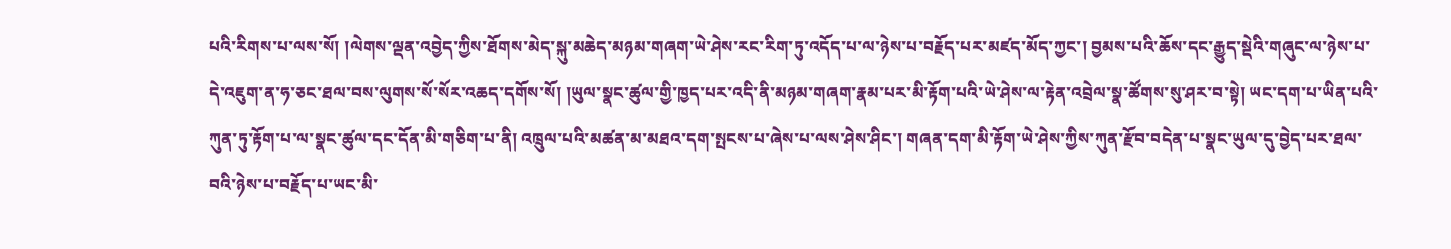པའི་རིགས་པ་ལས་སོ། །ལེགས་ལྡན་འབྱེད་ཀྱིས་ཐོགས་མེད་སྐུ་མཆེད་མཉམ་གཞག་ཡེ་ཤེས་རང་རིག་ཏུ་འདོད་པ་ལ་ཉེས་པ་བརྗོད་པར་མཛད་མོད་ཀྱང་། བྱམས་པའི་ཆོས་དང་རྒྱུད་སྡེའི་གཞུང་ལ་ཉེས་པ་དེ་འཇུག་ན་ཧ་ཅང་ཐལ་བས་ལུགས་སོ་སོར་འཆད་དགོས་སོ། །ཡུལ་སྣང་ཚུལ་གྱི་ཁྱད་པར་འདི་ནི་མཉམ་གཞག་རྣམ་པར་མི་རྟོག་པའི་ཡེ་ཤེས་ལ་རྟེན་འབྲེལ་སྣ་ཚོགས་སུ་ཤར་བ་སྟེ། ཡང་དག་པ་ཡིན་པའི་ཀུན་ཏུ་རྟོག་པ་ལ་སྣང་ཚུལ་དང་དོན་མི་གཅིག་པ་ནི། འཁྲུལ་པའི་མཚན་མ་མཐའ་དག་སྤངས་པ་ཞེས་པ་ལས་ཤེས་ཤིང་། གཞན་དག་མི་རྟོག་ཡེ་ཤེས་ཀྱིས་ཀུན་རྫོབ་བདེན་པ་སྣང་ཡུལ་དུ་བྱེད་པར་ཐལ་བའི་ཉེས་པ་བརྗོད་པ་ཡང་མི་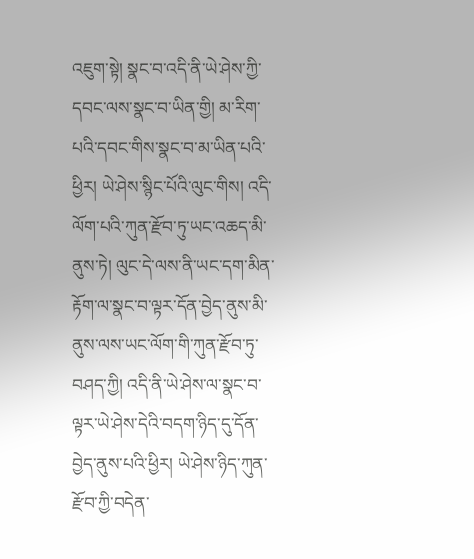འཇུག་སྟེ། སྣང་བ་འདི་ནི་ཡེ་ཤེས་ཀྱི་དབང་ལས་སྣང་བ་ཡིན་གྱི། མ་རིག་པའི་དབང་གིས་སྣང་བ་མ་ཡིན་པའི་ཕྱིར། ཡེ་ཤེས་སྙིང་པོའི་ལུང་གིས། འདི་ལོག་པའི་ཀུན་རྫོབ་ཏུ་ཡང་འཆད་མི་ནུས་ཏེ། ལུང་དེ་ལས་ནི་ཡང་དག་མིན་རྟོག་ལ་སྣང་བ་ལྟར་དོན་བྱེད་ནུས་མི་ནུས་ལས་ཡང་ལོག་གི་ཀུན་རྫོབ་ཏུ་བཤད་ཀྱི། འདི་ནི་ཡེ་ཤེས་ལ་སྣང་བ་ལྟར་ཡེ་ཤེས་དེའི་བདག་ཉིད་དུ་དོན་བྱེད་ནུས་པའི་ཕྱིར། ཡེ་ཤེས་ཉིད་ཀུན་རྫོབ་ཀྱི་བདེན་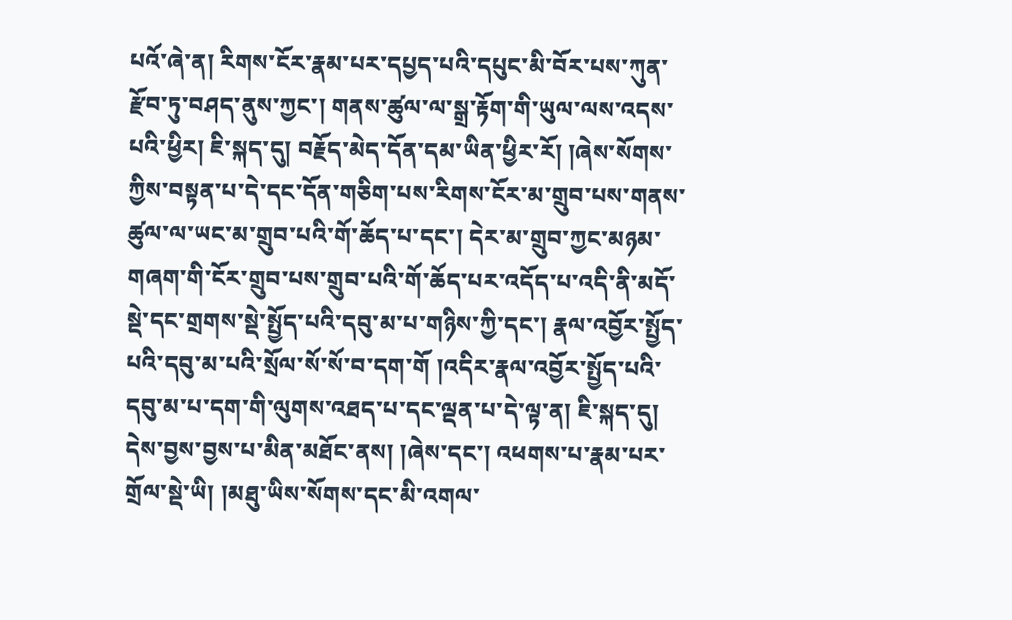པའོ་ཞེ་ན། རིགས་ངོར་རྣམ་པར་དཔྱད་པའི་དཔུང་མི་བོར་པས་ཀུན་རྫོབ་ཏུ་བཤད་ནུས་ཀྱང་། གནས་ཚུལ་ལ་སྒྲ་རྟོག་གི་ཡུལ་ལས་འདས་པའི་ཕྱིར། ཇི་སྐད་དུ། བརྗོད་མེད་དོན་དམ་ཡིན་ཕྱིར་རོ། །ཞེས་སོགས་ཀྱིས་བསྟན་པ་དེ་དང་དོན་གཅིག་པས་རིགས་ངོར་མ་གྲུབ་པས་གནས་ཚུལ་ལ་ཡང་མ་གྲུབ་པའི་གོ་ཆོད་པ་དང་། དེར་མ་གྲུབ་ཀྱང་མཉམ་གཞག་གི་ངོར་གྲུབ་པས་གྲུབ་པའི་གོ་ཆོད་པར་འདོད་པ་འདི་ནི་མདོ་སྡེ་དང་གྲགས་སྡེ་སྤྱོད་པའི་དབུ་མ་པ་གཉིས་ཀྱི་དང་། རྣལ་འབྱོར་སྤྱོད་པའི་དབུ་མ་པའི་སྲོལ་སོ་སོ་བ་དག་གོ །འདིར་རྣལ་འབྱོར་སྤྱོད་པའི་དབུ་མ་པ་དག་གི་ལུགས་འཐད་པ་དང་ལྡན་པ་དེ་ལྟ་ན། ཇི་སྐད་དུ། དེས་བྱས་བྱས་པ་མིན་མཐོང་ནས། །ཞེས་དང་། འཕགས་པ་རྣམ་པར་གྲོལ་སྡེ་ཡི། །མཐུ་ཡིས་སོགས་དང་མི་འགལ་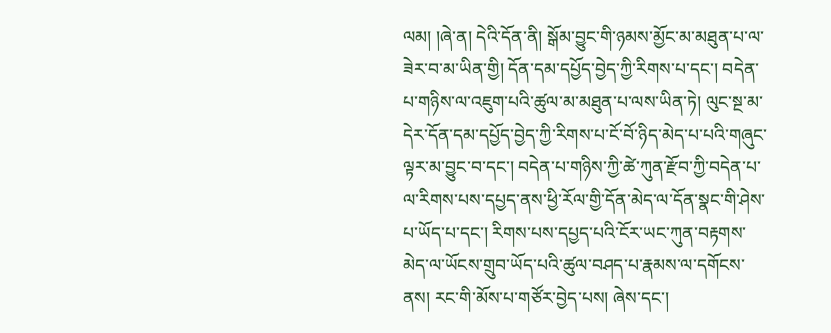ལམ། །ཞེ་ན། དེའི་དོན་ནི། སྒོམ་བྱུང་གི་ཉམས་མྱོང་མ་མཐུན་པ་ལ་ཟེར་བ་མ་ཡིན་གྱི། དོན་དམ་དཔྱོད་བྱེད་ཀྱི་རིགས་པ་དང་། བདེན་པ་གཉིས་ལ་འཇུག་པའི་ཚུལ་མ་མཐུན་པ་ལས་ཡིན་ཏེ། ལུང་སྔ་མ་དེར་དོན་དམ་དཔྱོད་བྱེད་ཀྱི་རིགས་པ་ངོ་བོ་ཉིད་མེད་པ་པའི་གཞུང་ལྟར་མ་བྱུང་བ་དང་། བདེན་པ་གཉིས་ཀྱི་ཚེ་ཀུན་རྫོབ་ཀྱི་བདེན་པ་ལ་རིགས་པས་དཔྱད་ནས་ཕྱི་རོལ་གྱི་དོན་མེད་ལ་དོན་སྣང་གི་ཤེས་པ་ཡོད་པ་དང་། རིགས་པས་དཔྱད་པའི་ངོར་ཡང་ཀུན་བརྟགས་མེད་ལ་ཡོངས་གྲུབ་ཡོད་པའི་ཚུལ་བཤད་པ་རྣམས་ལ་དགོངས་ནས། རང་གི་མོས་པ་གཙོར་བྱེད་པས། ཞེས་དང་།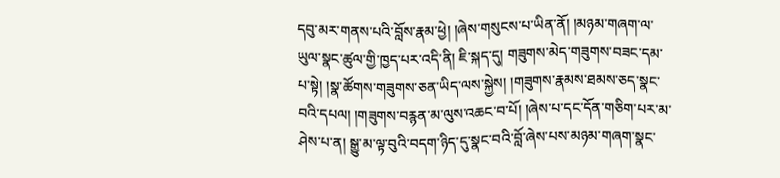དབུ་མར་གནས་པའི་བློས་རྣམ་ཕྱེ། །ཞེས་གསུངས་པ་ཡིན་ནོ། །མཉམ་གཞག་ལ་ཡུལ་སྣང་ཚུལ་གྱི་ཁྱད་པར་འདི་ནི། ཇི་སྐད་དུ། གཟུགས་མེད་གཟུགས་བཟང་དམ་པ་སྟེ། །སྣ་ཚོགས་གཟུགས་ཅན་ཡིད་ལས་སྐྱེས། །གཟུགས་རྣམས་ཐམས་ཅད་སྣང་བའི་དཔལ། །གཟུགས་བརྙན་མ་ལུས་འཆང་བ་པོ། །ཞེས་པ་དང་དོན་གཅིག་པར་མ་ཤེས་པ་ན། སྒྱུ་མ་ལྟ་བུའི་བདག་ཉིད་དུ་སྣང་བའི་བློ་ཞེས་པས་མཉམ་གཞག་སྣང་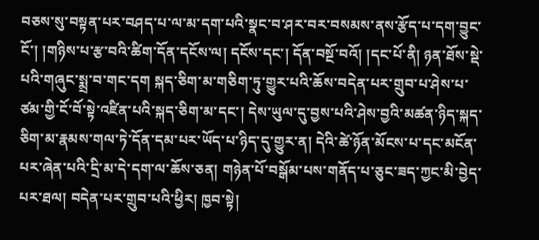བཅས་སུ་བསྟན་པར་བཤད་པ་ལ་མ་དག་པའི་སྣང་བ་ཤར་བར་བསམས་ནས་རྩོད་པ་དག་བྱུང་ངོ་། །གཉིས་པ་རྩ་བའི་ཚིག་དོན་དངོས་ལ། དངོས་དང་། དོན་བསྔོ་བའོ། །དང་པོ་ནི། ཉན་ཐོས་སྡེ་པའི་གཞུང་སྨྲ་བ་གང་དག སྐད་ཅིག་མ་གཅིག་ཏུ་གྱུར་པའི་ཆོས་བདེན་པར་གྲུབ་པ་ཤེས་པ་ཙམ་གྱི་ངོ་བོ་སྟེ་འཛིན་པའི་སྐད་ཅིག་མ་དང་། དེས་ཡུལ་དུ་བྱས་པའི་ཤེས་བྱའི་མཚན་ཉིད་སྐད་ཅིག་མ་རྣམས་གལ་ཏེ་དོན་དམ་པར་ཡོད་པ་ཉིད་དུ་གྱུར་ན། དེའི་ཚེ་ཉོན་མོངས་པ་དང་མངོན་པར་ཞེན་པའི་དྲི་མ་དེ་དག་ལ་ཆོས་ཅན། གཉེན་པོ་བསྒོམ་པས་གནོད་པ་ཅུང་ཟད་ཀྱང་མི་བྱེད་པར་ཐལ། བདེན་པར་གྲུབ་པའི་ཕྱིར། ཁྱབ་སྟེ།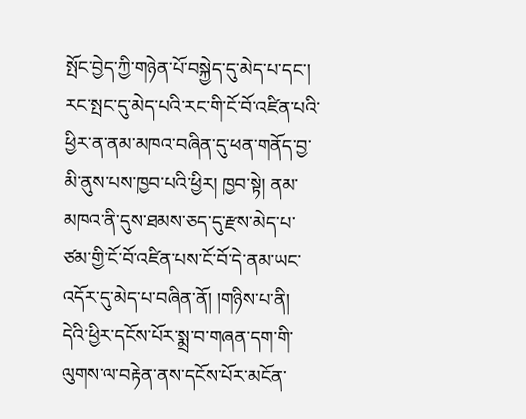སྤོང་བྱེད་ཀྱི་གཉེན་པོ་བསྐྱེད་དུ་མེད་པ་དང་། རང་སྤང་དུ་མེད་པའི་རང་གི་ངོ་བོ་འཛིན་པའི་ཕྱིར་ན་ནམ་མཁའ་བཞིན་དུ་ཕན་གནོད་བྱ་མི་ནུས་པས་ཁྱབ་པའི་ཕྱིར། ཁྱབ་སྟེ། ནམ་མཁའ་ནི་དུས་ཐམས་ཅད་དུ་རྫས་མེད་པ་ཙམ་གྱི་ངོ་བོ་འཛིན་པས་ངོ་བོ་དེ་ནམ་ཡང་འདོར་དུ་མེད་པ་བཞིན་ནོ། །གཉིས་པ་ནི། དེའི་ཕྱིར་དངོས་པོར་སྨྲ་བ་གཞན་དག་གི་ལུགས་ལ་བརྟེན་ནས་དངོས་པོར་མངོན་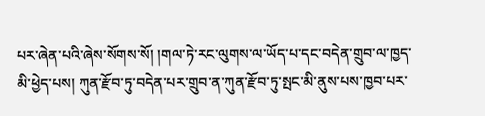པར་ཞེན་པའི་ཞེས་སོགས་སོ། །གལ་ཏེ་རང་ལུགས་ལ་ཡོད་པ་དང་བདེན་གྲུབ་ལ་ཁྱད་མི་ཕྱེད་པས། ཀུན་རྫོབ་ཏུ་བདེན་པར་གྲུབ་ན་ཀུན་རྫོབ་ཏུ་སྤང་མི་ནུས་པས་ཁྱབ་པར་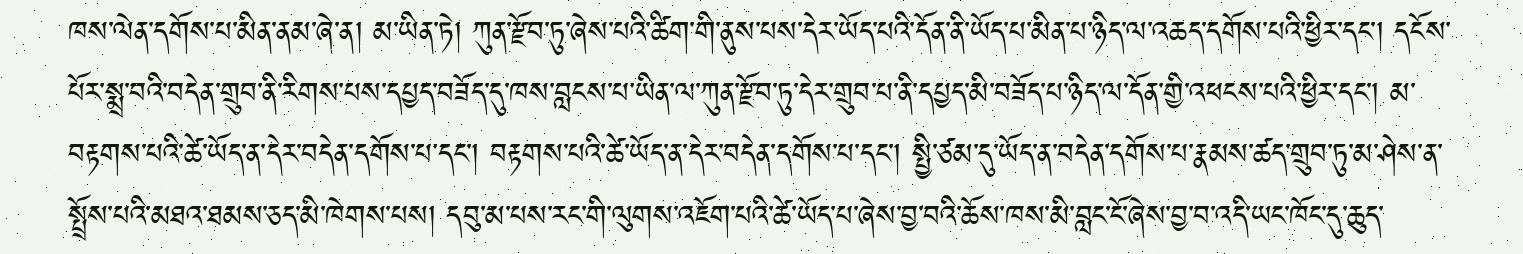ཁས་ལེན་དགོས་པ་མིན་ནམ་ཞེ་ན། མ་ཡིན་ཏེ། ཀུན་རྫོབ་ཏུ་ཞེས་པའི་ཚིག་གི་ནུས་པས་དེར་ཡོད་པའི་དོན་ནི་ཡོད་པ་མིན་པ་ཉིད་ལ་འཆད་དགོས་པའི་ཕྱིར་དང་། དངོས་པོར་སྨྲ་བའི་བདེན་གྲུབ་ནི་རིགས་པས་དཔྱད་བཟོད་དུ་ཁས་བླངས་པ་ཡིན་ལ་ཀུན་རྫོབ་ཏུ་དེར་གྲུབ་པ་ནི་དཔྱད་མི་བཟོད་པ་ཉིད་ལ་དོན་གྱི་འཕངས་པའི་ཕྱིར་དང་། མ་བརྟགས་པའི་ཚེ་ཡོད་ན་དེར་བདེན་དགོས་པ་དང་། བརྟགས་པའི་ཚེ་ཡོད་ན་དེར་བདེན་དགོས་པ་དང་། སྤྱི་ཙམ་དུ་ཡོད་ན་བདེན་དགོས་པ་རྣམས་ཚད་གྲུབ་ཏུ་མ་ཤེས་ན་སྤྲོས་པའི་མཐའ་ཐམས་ཅད་མི་ཁེགས་པས། དབུ་མ་པས་རང་གི་ལུགས་འཇོག་པའི་ཚེ་ཡོད་པ་ཞེས་བྱ་བའི་ཆོས་ཁས་མི་བླང་ངོ་ཞེས་བྱ་བ་འདི་ཡང་ཁོང་དུ་ཆུད་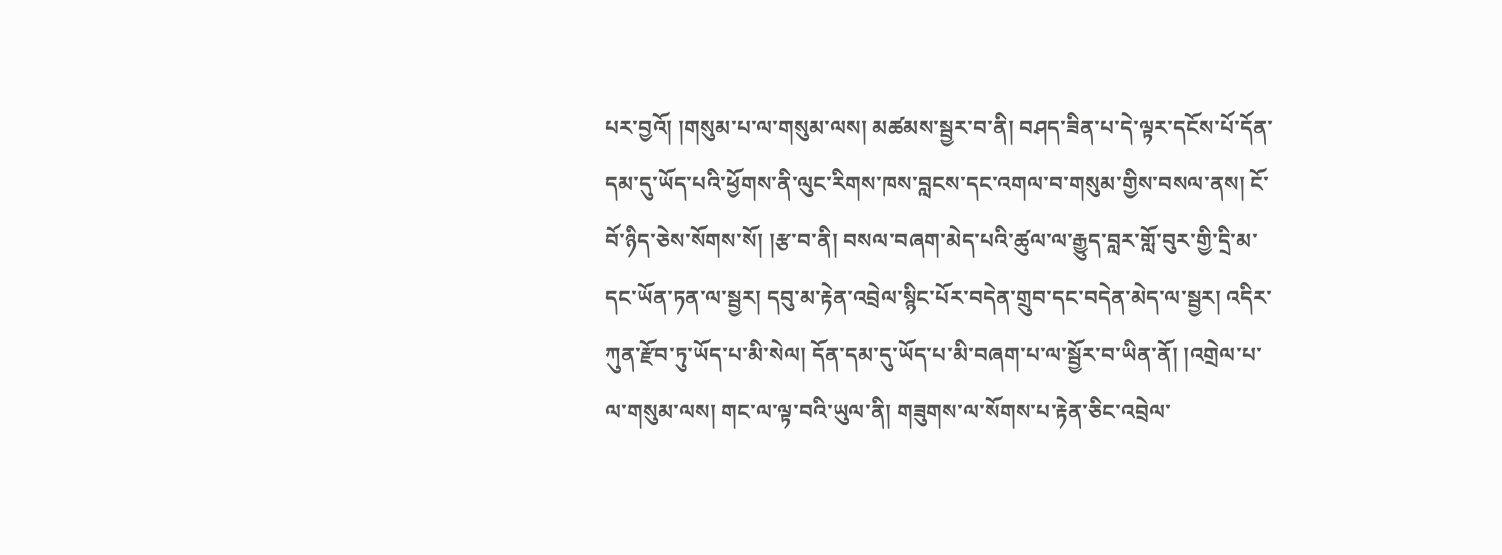པར་བྱའོ། །གསུམ་པ་ལ་གསུམ་ལས། མཚམས་སྦྱར་བ་ནི། བཤད་ཟིན་པ་དེ་ལྟར་དངོས་པོ་དོན་དམ་དུ་ཡོད་པའི་ཕྱོགས་ནི་ལུང་རིགས་ཁས་བླངས་དང་འགལ་བ་གསུམ་གྱིས་བསལ་ནས། ངོ་བོ་ཉིད་ཅེས་སོགས་སོ། །རྩ་བ་ནི། བསལ་བཞག་མེད་པའི་ཚུལ་ལ་རྒྱུད་བླར་གློ་བུར་གྱི་དྲི་མ་དང་ཡོན་ཏན་ལ་སྦྱར། དབུ་མ་རྟེན་འབྲེལ་སྙིང་པོར་བདེན་གྲུབ་དང་བདེན་མེད་ལ་སྦྱར། འདིར་ཀུན་རྫོབ་ཏུ་ཡོད་པ་མི་སེལ། དོན་དམ་དུ་ཡོད་པ་མི་བཞག་པ་ལ་སྦྱོར་བ་ཡིན་ནོ། །འགྲེལ་པ་ལ་གསུམ་ལས། གང་ལ་ལྟ་བའི་ཡུལ་ནི། གཟུགས་ལ་སོགས་པ་རྟེན་ཅིང་འབྲེལ་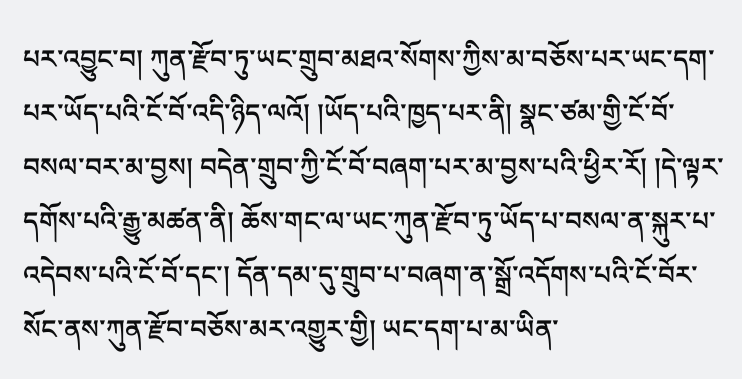པར་འབྱུང་བ། ཀུན་རྫོབ་ཏུ་ཡང་གྲུབ་མཐའ་སོགས་ཀྱིས་མ་བཅོས་པར་ཡང་དག་པར་ཡོད་པའི་ངོ་བོ་འདི་ཉིད་ལའོ། །ཡོད་པའི་ཁྱད་པར་ནི། སྣང་ཙམ་གྱི་ངོ་བོ་བསལ་བར་མ་བྱས། བདེན་གྲུབ་ཀྱི་ངོ་བོ་བཞག་པར་མ་བྱས་པའི་ཕྱིར་རོ། །དེ་ལྟར་དགོས་པའི་རྒྱུ་མཚན་ནི། ཆོས་གང་ལ་ཡང་ཀུན་རྫོབ་ཏུ་ཡོད་པ་བསལ་ན་སྐུར་པ་འདེབས་པའི་ངོ་བོ་དང་། དོན་དམ་དུ་གྲུབ་པ་བཞག་ན་སྒྲོ་འདོགས་པའི་ངོ་བོར་སོང་ནས་ཀུན་རྫོབ་བཅོས་མར་འགྱུར་གྱི། ཡང་དག་པ་མ་ཡིན་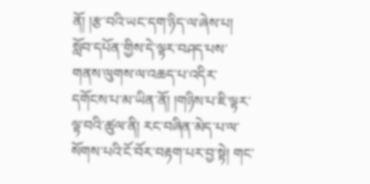ནོ། །རྩ་བའི་ཡང་དག་ཉིད་ལ་ཞེས་པ། སློབ་དཔོན་གྱིས་དེ་ལྟར་བཤད་པས་གནས་ལུགས་ལ་འཆད་པ་འདིར་དགོངས་པ་མ་ཡིན་ནོ། །གཉིས་པ་ཇི་ལྟར་ལྟ་བའི་ཚུལ་ནི། རང་བཞིན་མེད་པ་ལ་སོགས་པའི་ངོ་བོར་བརྟག་པར་བྱ་སྟེ། གང་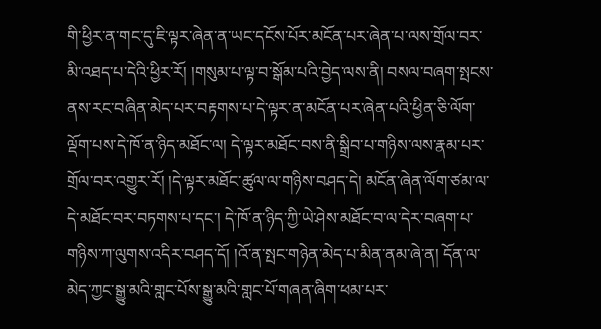གི་ཕྱིར་ན་གང་དུ་ཇི་ལྟར་ཞེན་ན་ཡང་དངོས་པོར་མངོན་པར་ཞེན་པ་ལས་གྲོལ་བར་མི་འཐད་པ་དེའི་ཕྱིར་རོ། །གསུམ་པ་ལྟ་བ་སྒོམ་པའི་བྱེད་ལས་ནི། བསལ་བཞག་སྤངས་ནས་རང་བཞིན་མེད་པར་བརྟགས་པ་དེ་ལྟར་ན་མངོན་པར་ཞེན་པའི་ཕྱིན་ཅི་ལོག་ལྡོག་པས་དེ་ཁོ་ན་ཉིད་མཐོང་ལ། དེ་ལྟར་མཐོང་བས་ནི་སྒྲིབ་པ་གཉིས་ལས་རྣམ་པར་གྲོལ་བར་འགྱུར་རོ། །དེ་ལྟར་མཐོང་ཚུལ་ལ་གཉིས་བཤད་དེ། མངོན་ཞེན་ལོག་ཙམ་ལ་དེ་མཐོང་བར་བཏགས་པ་དང་། དེ་ཁོ་ན་ཉིད་ཀྱི་ཡེ་ཤེས་མཐོང་བ་ལ་དེར་བཞག་པ་གཉིས་ཀ་ལུགས་འདིར་བཤད་དོ། །འོ་ན་སྤང་གཉེན་མེད་པ་མིན་ནམ་ཞེ་ན། དོན་ལ་མེད་ཀྱང་སྒྱུ་མའི་གླང་པོས་སྒྱུ་མའི་གླང་པོ་གཞན་ཞིག་ཕམ་པར་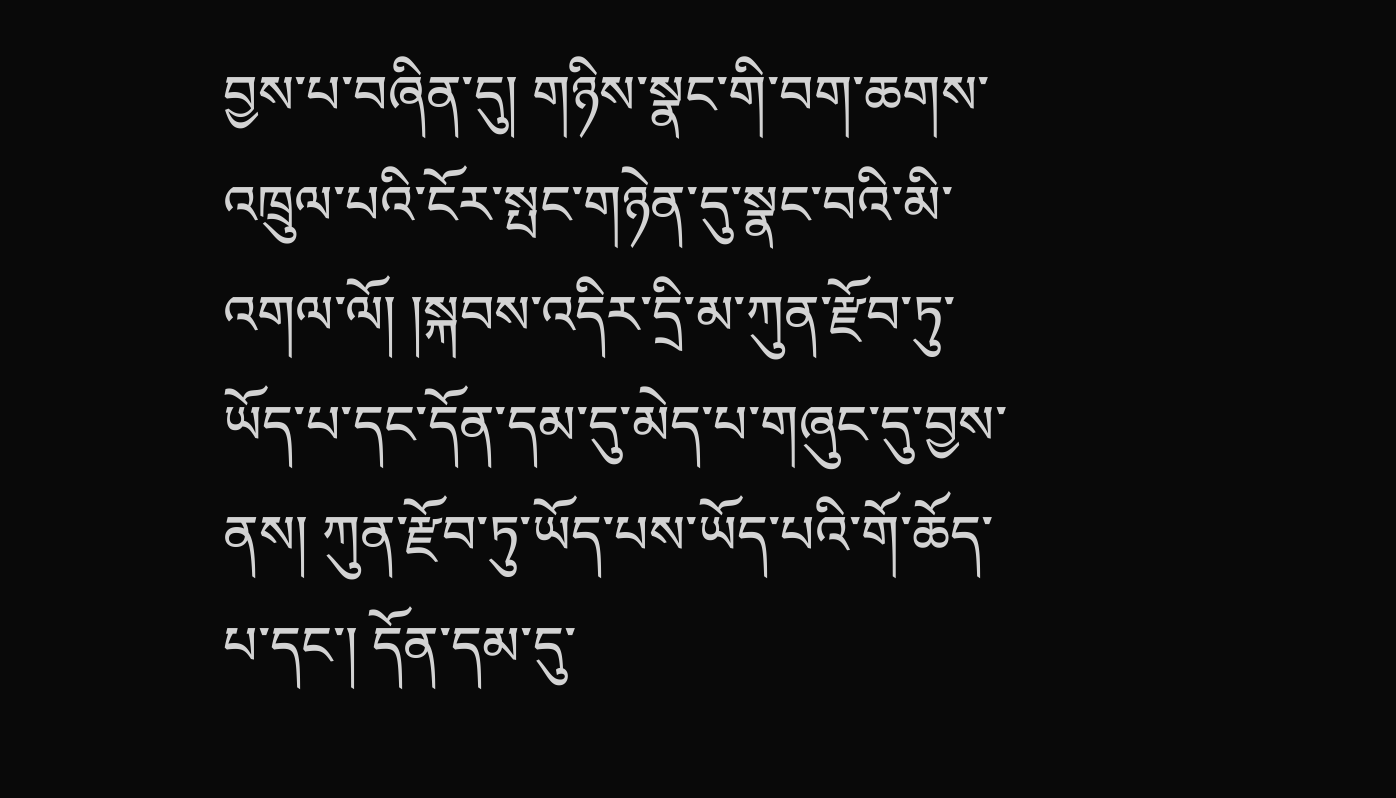བྱས་པ་བཞིན་དུ། གཉིས་སྣང་གི་བག་ཆགས་འཁྲུལ་པའི་ངོར་སྤང་གཉེན་དུ་སྣང་བའི་མི་འགལ་ལོ། །སྐབས་འདིར་དྲི་མ་ཀུན་རྫོབ་ཏུ་ཡོད་པ་དང་དོན་དམ་དུ་མེད་པ་གཞུང་དུ་བྱས་ནས། ཀུན་རྫོབ་ཏུ་ཡོད་པས་ཡོད་པའི་གོ་ཆོད་པ་དང་། དོན་དམ་དུ་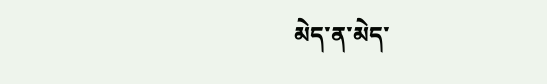མེད་ན་མེད་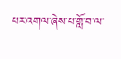པར་འགལ་ཞེས་པ་གློ་བ་ལ་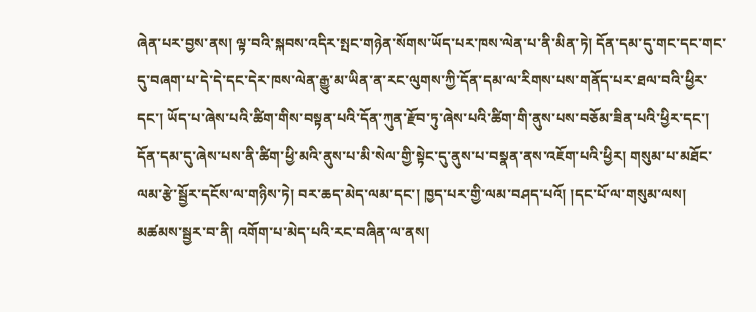ཞེན་པར་བྱས་ནས། ལྟ་བའི་སྐབས་འདིར་སྤང་གཉེན་སོགས་ཡོད་པར་ཁས་ལེན་པ་ནི་མིན་ཏེ། དོན་དམ་དུ་གང་དང་གང་དུ་བཞག་པ་དེ་དེ་དང་དེར་ཁས་ལེན་རྒྱུ་མ་ཡིན་ན་རང་ལུགས་ཀྱི་དོན་དམ་ལ་རིགས་པས་གནོད་པར་ཐལ་བའི་ཕྱིར་དང་། ཡོད་པ་ཞེས་པའི་ཚིག་གིས་བསྟན་པའི་དོན་ཀུན་རྫོབ་ཏུ་ཞེས་པའི་ཚིག་གི་ནུས་པས་བཅོམ་ཟིན་པའི་ཕྱིར་དང་། དོན་དམ་དུ་ཞེས་པས་ནི་ཚིག་ཕྱི་མའི་ནུས་པ་མི་སེལ་གྱི་སྟེང་དུ་ནུས་པ་བསྣན་ནས་འཇོག་པའི་ཕྱིར། གསུམ་པ་མཐོང་ལམ་རྩེ་སྦྱོར་དངོས་ལ་གཉིས་ཏེ། བར་ཆད་མེད་ལམ་དང་། ཁྱད་པར་གྱི་ལམ་བཤད་པའོ། །དང་པོ་ལ་གསུམ་ལས། མཚམས་སྦྱར་བ་ནི། འགོག་པ་མེད་པའི་རང་བཞིན་ལ་ནས།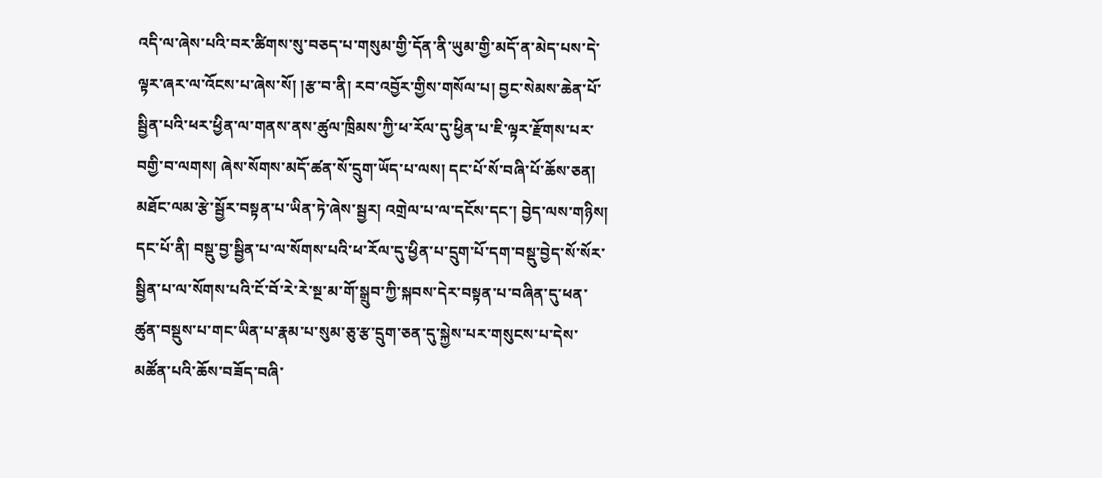འདི་ལ་ཞེས་པའི་བར་ཚིགས་སུ་བཅད་པ་གསུམ་གྱི་དོན་ནི་ཡུམ་གྱི་མདོ་ན་མེད་པས་དེ་ལྟར་ཞར་ལ་འོངས་པ་ཞེས་སོ། །རྩ་བ་ནི། རབ་འབྱོར་གྱིས་གསོལ་པ། བྱང་སེམས་ཆེན་པོ་སྦྱིན་པའི་ཕར་ཕྱིན་ལ་གནས་ནས་ཚུལ་ཁྲིམས་ཀྱི་ཕ་རོལ་དུ་ཕྱིན་པ་ཇི་ལྟར་རྫོགས་པར་བགྱི་བ་ལགས། ཞེས་སོགས་མདོ་ཚན་སོ་དྲུག་ཡོད་པ་ལས། དང་པོ་སོ་བཞི་པོ་ཆོས་ཅན། མཐོང་ལམ་རྩེ་སྦྱོར་བསྟན་པ་ཡིན་ཏེ་ཞེས་སྦྱར། འགྲེལ་པ་ལ་དངོས་དང་། བྱེད་ལས་གཉིས། དང་པོ་ནི། བསྡུ་བྱ་སྦྱིན་པ་ལ་སོགས་པའི་ཕ་རོལ་དུ་ཕྱིན་པ་དྲུག་པོ་དག་བསྡུ་བྱེད་སོ་སོར་སྦྱིན་པ་ལ་སོགས་པའི་ངོ་བོ་རེ་རེ་སྔ་མ་གོ་སྒྲུབ་ཀྱི་སྐབས་དེར་བསྟན་པ་བཞིན་དུ་ཕན་ཚུན་བསྡུས་པ་གང་ཡིན་པ་རྣམ་པ་སུམ་ཅུ་རྩ་དྲུག་ཅན་དུ་སྐྱེས་པར་གསུངས་པ་དེས་མཚོན་པའི་ཆོས་བཟོད་བཞི་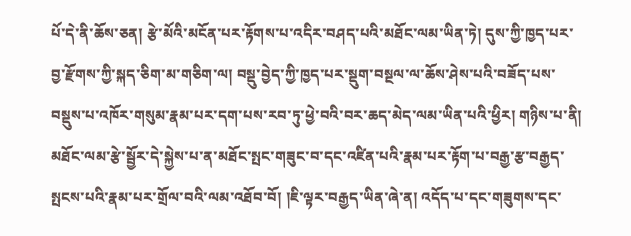པོ་དེ་ནི་ཆོས་ཅན། རྩེ་མོའི་མངོན་པར་རྟོགས་པ་འདིར་བཤད་པའི་མཐོང་ལམ་ཡིན་ཏེ། དུས་ཀྱི་ཁྱད་པར་བྱ་རྫོགས་ཀྱི་སྐད་ཅིག་མ་གཅིག་ལ། བསྡུ་བྱེད་ཀྱི་ཁྱད་པར་སྡུག་བསྔལ་ལ་ཆོས་ཤེས་པའི་བཟོད་པས་བསྡུས་པ་འཁོར་གསུམ་རྣམ་པར་དག་པས་རབ་ཏུ་ཕྱེ་བའི་བར་ཆད་མེད་ལམ་ཡིན་པའི་ཕྱིར། གཉིས་པ་ནི། མཐོང་ལམ་རྩེ་སྦྱོར་དེ་སྐྱེས་པ་ན་མཐོང་སྤང་གཟུང་བ་དང་འཛིན་པའི་རྣམ་པར་རྟོག་པ་བརྒྱ་རྩ་བརྒྱད་སྤངས་པའི་རྣམ་པར་གྲོལ་བའི་ལམ་འཐོབ་བོ། །ཇི་ལྟར་བརྒྱད་ཡིན་ཞེ་ན། འདོད་པ་དང་གཟུགས་དང་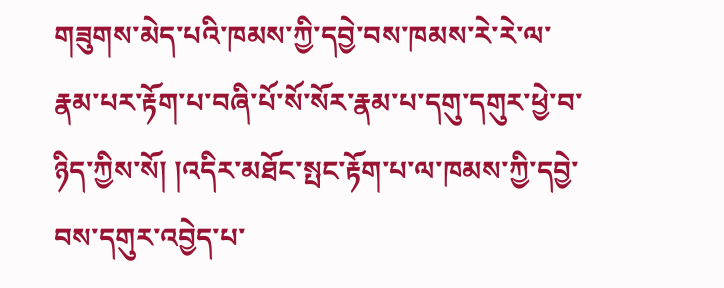གཟུགས་མེད་པའི་ཁམས་ཀྱི་དབྱེ་བས་ཁམས་རེ་རེ་ལ་རྣམ་པར་རྟོག་པ་བཞི་པོ་སོ་སོར་རྣམ་པ་དགུ་དགུར་ཕྱེ་བ་ཉིད་ཀྱིས་སོ། །འདིར་མཐོང་སྤང་རྟོག་པ་ལ་ཁམས་ཀྱི་དབྱེ་བས་དགུར་འབྱེད་པ་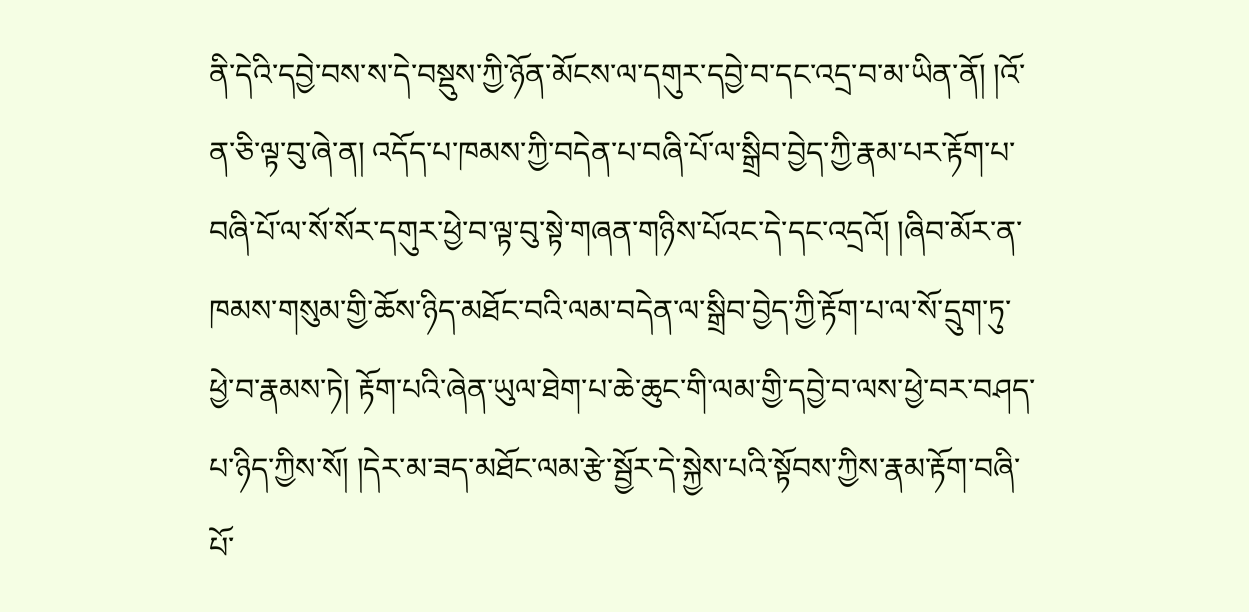ནི་དེའི་དབྱེ་བས་ས་དེ་བསྡུས་ཀྱི་ཉོན་མོངས་ལ་དགུར་དབྱེ་བ་དང་འདྲ་བ་མ་ཡིན་ནོ། །འོ་ན་ཅི་ལྟ་བུ་ཞེ་ན། འདོད་པ་ཁམས་ཀྱི་བདེན་པ་བཞི་པོ་ལ་སྒྲིབ་བྱེད་ཀྱི་རྣམ་པར་རྟོག་པ་བཞི་པོ་ལ་སོ་སོར་དགུར་ཕྱེ་བ་ལྟ་བུ་སྟེ་གཞན་གཉིས་པོའང་དེ་དང་འདྲའོ། །ཞིབ་མོར་ན་ཁམས་གསུམ་གྱི་ཆོས་ཉིད་མཐོང་བའི་ལམ་བདེན་ལ་སྒྲིབ་བྱེད་ཀྱི་རྟོག་པ་ལ་སོ་དྲུག་ཏུ་ཕྱེ་བ་རྣམས་ཏེ། རྟོག་པའི་ཞེན་ཡུལ་ཐེག་པ་ཆེ་ཆུང་གི་ལམ་གྱི་དབྱེ་བ་ལས་ཕྱེ་བར་བཤད་པ་ཉིད་ཀྱིས་སོ། །དེར་མ་ཟད་མཐོང་ལམ་རྩེ་སྦྱོར་དེ་སྐྱེས་པའི་སྟོབས་ཀྱིས་རྣམ་རྟོག་བཞི་པོ་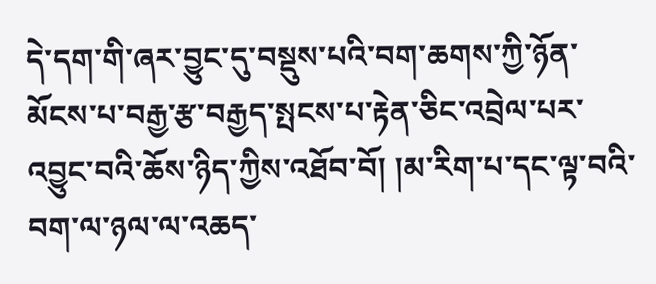དེ་དག་གི་ཞར་བྱུང་དུ་བསྡུས་པའི་བག་ཆགས་ཀྱི་ཉོན་མོངས་པ་བརྒྱ་རྩ་བརྒྱད་སྤངས་པ་རྟེན་ཅིང་འབྲེལ་པར་འབྱུང་བའི་ཆོས་ཉིད་ཀྱིས་འཐོབ་བོ། །མ་རིག་པ་དང་ལྟ་བའི་བག་ལ་ཉལ་ལ་འཆད་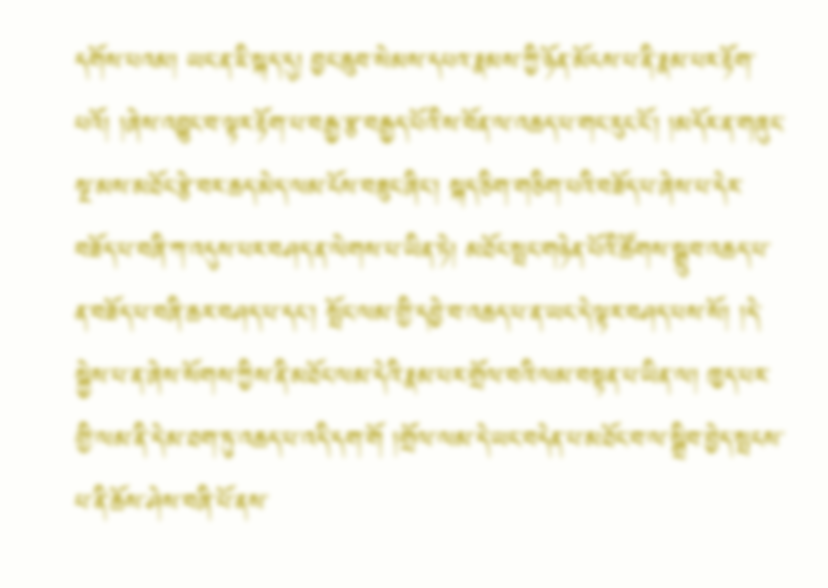དགོས་པའམ། ཡང་ན་ཇི་སྐད་དུ། བྱང་ཆུབ་སེམས་དཔའ་རྣམས་ཀྱི་ཉོན་མོངས་པ་ནི་རྣམ་པར་རྟོག་པའོ། །ཞེས་འབྱུང་བ་ལྟར་རྟོག་པ་བརྒྱ་རྩ་བརྒྱད་པོའི་ས་བོན་ལ་འཆད་པ་གང་རུང་ངོ་། །མདོར་ན་གཞུང་སྔ་མས་མཐོང་རྩེ་བར་ཆད་མེད་ལམ་ངོས་བཟུང་ཞིང་། སྐད་ཅིག་གཅིག་པའི་བཟོད་པ་ཞེས་པ་དེར་བཟོད་པ་བཞི་ཀ་འདུས་པར་བཤད་ན་ལེགས་པ་ཡིན་ཏེ། མཐོང་སྤང་གཉེན་པོའི་ཚོགས་སྒྲུབ་འཆད་པ་ན་བཟོད་པ་བཞི་ཆར་བཤད་པ་དང་། སྤོང་ལམ་གྱི་དབྱེ་བ་འཆད་པ་ན་ཡང་དེ་ལྟར་བཤད་པས་སོ། །དེ་སྐྱེས་པ་ན་ཞེས་སོགས་ཀྱིས་ནི་མཐོང་ལམ་དེའི་རྣམ་པར་གྲོལ་བའི་ལམ་བསྟན་པ་ཡིན་ལ། ཁྱད་པར་གྱི་ལམ་ནི་དེ་མ་ཐག་ཏུ་འཆད་པ་འདི་དག་གོ །གྲོལ་ལམ་དེ་ཡང་བདེན་པ་མཐོང་བ་ལ་སྒྲིབ་བྱེད་སྤངས་པ་ནི་ཆོས་ཤེས་བཞི་པོ་ནས་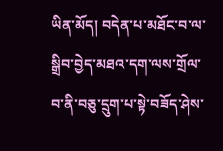ཡིན་མོད། བདེན་པ་མཐོང་བ་ལ་སྒྲིབ་བྱེད་མཐའ་དག་ལས་གྲོལ་བ་ནི་བཅུ་དྲུག་པ་སྟེ་བཟོད་ཤེས་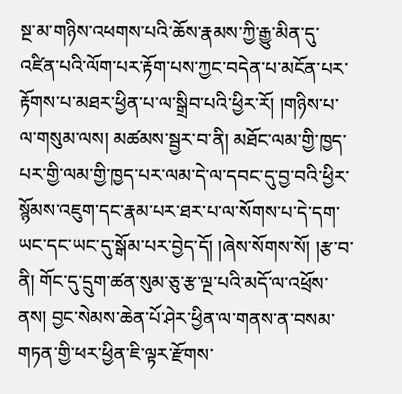སྔ་མ་གཉིས་འཕགས་པའི་ཆོས་རྣམས་ཀྱི་རྒྱུ་མིན་དུ་འཛིན་པའི་ལོག་པར་རྟོག་པས་ཀྱང་བདེན་པ་མངོན་པར་རྟོགས་པ་མཐར་ཕྱིན་པ་ལ་སྒྲིབ་པའི་ཕྱིར་རོ། །གཉིས་པ་ལ་གསུམ་ལས། མཚམས་སྦྱར་བ་ནི། མཐོང་ལམ་གྱི་ཁྱད་པར་གྱི་ལམ་གྱི་ཁྱད་པར་ལམ་དེ་ལ་དབང་དུ་བྱ་བའི་ཕྱིར་སྙོམས་འཇུག་དང་རྣམ་པར་ཐར་པ་ལ་སོགས་པ་དེ་དག་ཡང་དང་ཡང་དུ་སྒོམ་པར་བྱེད་དོ། །ཞེས་སོགས་སོ། །རྩ་བ་ནི། གོང་དུ་དྲུག་ཚན་སུམ་ཅུ་རྩ་ལྔ་པའི་མདོ་ལ་འཕྲོས་ནས། བྱང་སེམས་ཆེན་པོ་ཤེར་ཕྱིན་ལ་གནས་ན་བསམ་གཏན་གྱི་ཕར་ཕྱིན་ཇི་ལྟར་རྫོགས་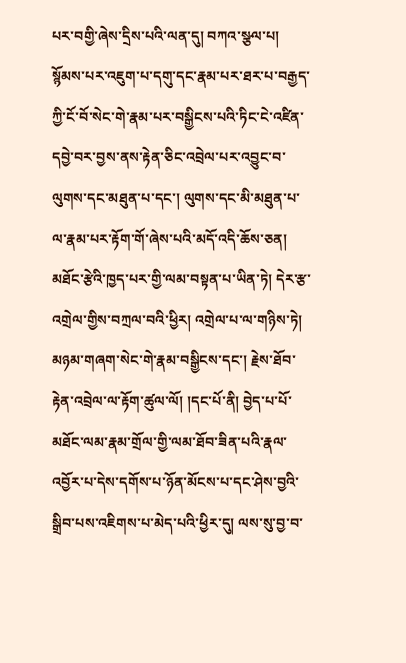པར་བགྱི་ཞེས་དྲིས་པའི་ལན་དུ། བཀའ་སྩལ་པ། སྙོམས་པར་འཇུག་པ་དགུ་དང་རྣམ་པར་ཐར་པ་བརྒྱད་ཀྱི་ངོ་བོ་སེང་གེ་རྣམ་པར་བསྒྱིངས་པའི་ཏིང་ངེ་འཛིན་དབྱེ་བར་བྱས་ནས་རྟེན་ཅིང་འབྲེལ་པར་འབྱུང་བ་ལུགས་དང་མཐུན་པ་དང་། ལུགས་དང་མི་མཐུན་པ་ལ་རྣམ་པར་རྟོག་གོ་ཞེས་པའི་མདོ་འདི་ཆོས་ཅན། མཐོང་རྩེའི་ཁྱད་པར་གྱི་ལམ་བསྟན་པ་ཡིན་ཏེ། དེར་རྩ་འགྲེལ་གྱིས་བཀྲལ་བའི་ཕྱིར། འགྲེལ་པ་ལ་གཉིས་ཏེ། མཉམ་གཞག་སེང་གེ་རྣམ་བསྒྱིངས་དང་། རྗེས་ཐོབ་རྟེན་འབྲེལ་ལ་རྟོག་ཚུལ་ལོ། །དང་པོ་ནི། བྱེད་པ་པོ་མཐོང་ལམ་རྣམ་གྲོལ་གྱི་ལམ་ཐོབ་ཟིན་པའི་རྣལ་འབྱོར་པ་དེས་དགོས་པ་ཉོན་མོངས་པ་དང་ཤེས་བྱའི་སྒྲིབ་པས་འཇིགས་པ་མེད་པའི་ཕྱིར་དུ། ལས་སུ་བྱ་བ་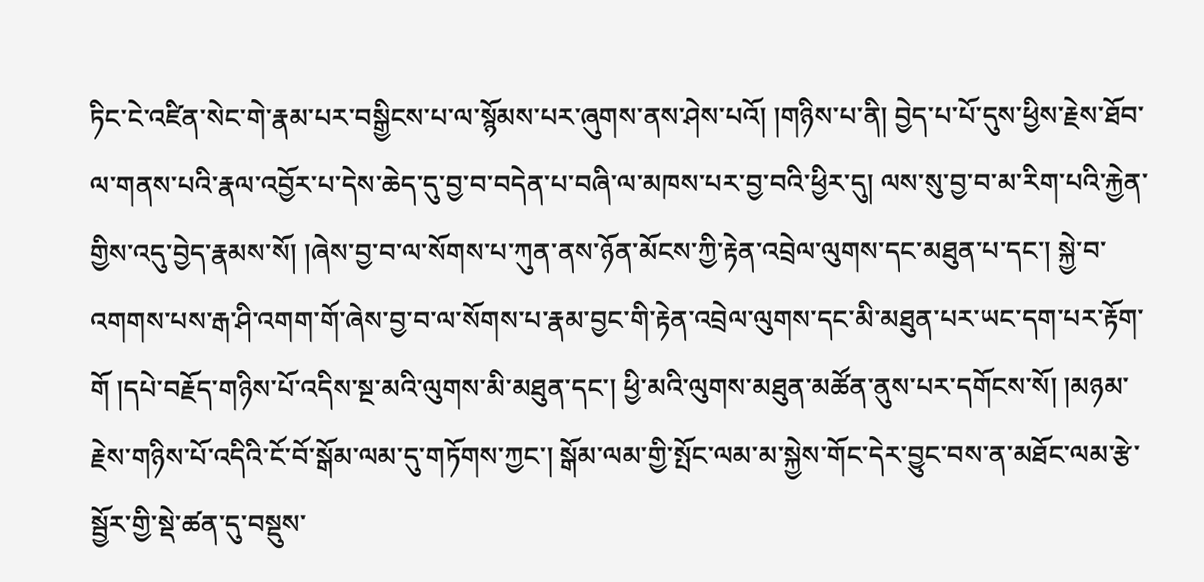ཏིང་ངེ་འཛིན་སེང་གེ་རྣམ་པར་བསྒྱིངས་པ་ལ་སྙོམས་པར་ཞུགས་ནས་ཤེས་པའོ། །གཉིས་པ་ནི། བྱེད་པ་པོ་དུས་ཕྱིས་རྗེས་ཐོབ་ལ་གནས་པའི་རྣལ་འབྱོར་པ་དེས་ཆེད་དུ་བྱ་བ་བདེན་པ་བཞི་ལ་མཁས་པར་བྱ་བའི་ཕྱིར་དུ། ལས་སུ་བྱ་བ་མ་རིག་པའི་རྐྱེན་གྱིས་འདུ་བྱེད་རྣམས་སོ། །ཞེས་བྱ་བ་ལ་སོགས་པ་ཀུན་ནས་ཉོན་མོངས་ཀྱི་རྟེན་འབྲེལ་ལུགས་དང་མཐུན་པ་དང་། སྐྱེ་བ་འགགས་པས་རྒ་ཤི་འགག་གོ་ཞེས་བྱ་བ་ལ་སོགས་པ་རྣམ་བྱང་གི་རྟེན་འབྲེལ་ལུགས་དང་མི་མཐུན་པར་ཡང་དག་པར་རྟོག་གོ །དཔེ་བརྗོད་གཉིས་པོ་འདིས་སྔ་མའི་ལུགས་མི་མཐུན་དང་། ཕྱི་མའི་ལུགས་མཐུན་མཚོན་ནུས་པར་དགོངས་སོ། །མཉམ་རྗེས་གཉིས་པོ་འདིའི་ངོ་བོ་སྒོམ་ལམ་དུ་གཏོགས་ཀྱང་། སྒོམ་ལམ་གྱི་སྤོང་ལམ་མ་སྐྱེས་གོང་དེར་བྱུང་བས་ན་མཐོང་ལམ་རྩེ་སྦྱོར་གྱི་སྡེ་ཚན་དུ་བསྡུས་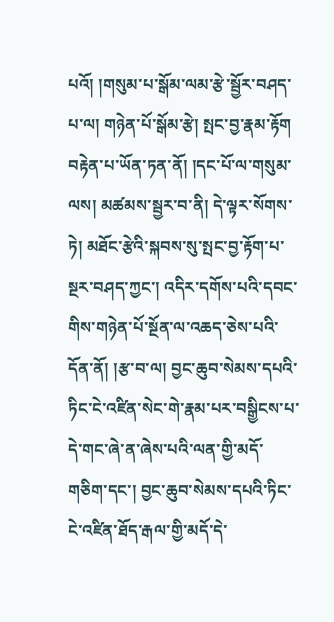པའོ། །གསུམ་པ་སྒོམ་ལམ་རྩེ་སྦྱོར་བཤད་པ་ལ། གཉེན་པོ་སྒོམ་རྩེ། སྤང་བྱ་རྣམ་རྟོག བརྟེན་པ་ཡོན་ཏན་ནོ། །དང་པོ་ལ་གསུམ་ལས། མཚམས་སྦྱར་བ་ནི། དེ་ལྟར་སོགས་ཏེ། མཐོང་རྩེའི་སྐབས་སུ་སྤང་བྱ་རྟོག་པ་སྔར་བཤད་ཀྱང་། འདིར་དགོས་པའི་དབང་གིས་གཉེན་པོ་སྔོན་ལ་འཆད་ཅེས་པའི་དོན་ནོ། །རྩ་བ་ལ། བྱང་ཆུབ་སེམས་དཔའི་ཏིང་ངེ་འཛིན་སེང་གེ་རྣམ་པར་བསྒྱིངས་པ་དེ་གང་ཞེ་ན་ཞེས་པའི་ལན་གྱི་མདོ་གཅིག་དང་། བྱང་ཆུབ་སེམས་དཔའི་ཏིང་ངེ་འཛིན་ཐོད་རྒལ་གྱི་མདོ་དེ་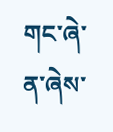གང་ཞེ་ན་ཞེས་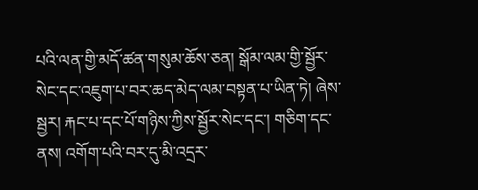པའི་ལན་གྱི་མདོ་ཚན་གསུམ་ཆོས་ཅན། སྒོམ་ལམ་གྱི་སྦྱོར་སེང་དང་འཇུག་པ་བར་ཆད་མེད་ལམ་བསྟན་པ་ཡིན་ཏེ། ཞེས་སྦྱར། རྐང་པ་དང་པོ་གཉིས་ཀྱིས་སྦྱོར་སེང་དང་། གཅིག་དང་ནས། འགོག་པའི་བར་དུ་མི་འདྲར་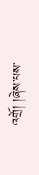འགྲོ། །ཞེས་པས་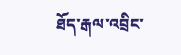ཐོད་རྒལ་འབྲིང་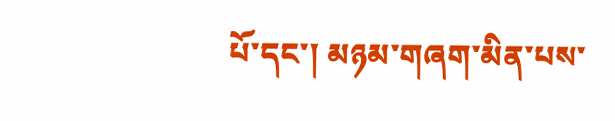པོ་དང་། མཉམ་གཞག་མིན་པས་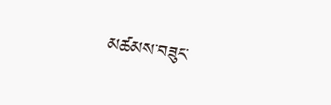མཚམས་བཟུང་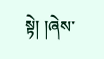སྟེ། །ཞེས་